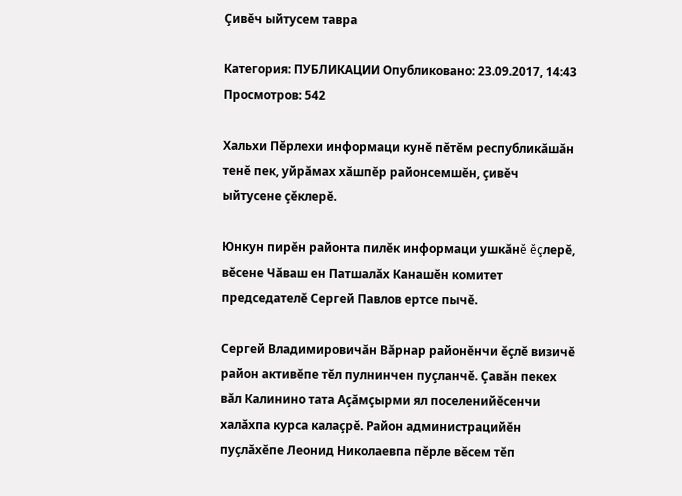Çивĕч ыйтусем тавра

Категория: ПУБЛИКАЦИИ Опубликовано: 23.09.2017, 14:43 Просмотров: 542

Хальхи Пĕрлехи информаци кунĕ пĕтĕм республикăшăн тенĕ пек, уйрăмах хăшпĕр районсемшĕн, çивĕч ыйтусене çĕклерĕ.

Юнкун пирĕн районта пилĕк информаци ушкăнĕ ĕçлерĕ, вĕсене Чăваш ен Патшалăх Канашĕн комитет председателĕ Сергей Павлов ертсе пычĕ.

Сергей Владимировичăн Вăрнар районĕнчи ĕçлĕ визичĕ район активĕпе тĕл пулнинчен пуçланчĕ. Çавăн пекех вăл Калинино тата Аçăмçырми ял поселенийĕсенчи халăхпа курса калаçрĕ. Район администрацийĕн пуçлăхĕпе Леонид Николаевпа пĕрле вĕсем тĕп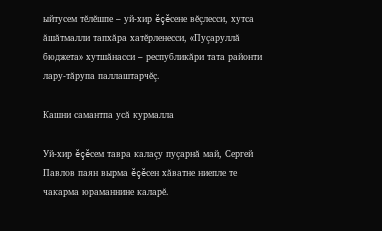ыйтусем тĕлĕшпе – уй-хир ĕçĕсене вĕçлесси, хутса ăшăтмалли тапхăра хатĕрленесси, «Пуçаруллă бюджета» хутшăнасси – республикăри тата районти лару-тăрупа паллаштарчĕç.

Кашни самантпа усă курмалла

Уй-хир ĕçĕсем тавра калаçу пуçарнă май, Сергей Павлов паян вырма ĕçĕсен хăватне ниепле те чакарма юраманнине каларĕ.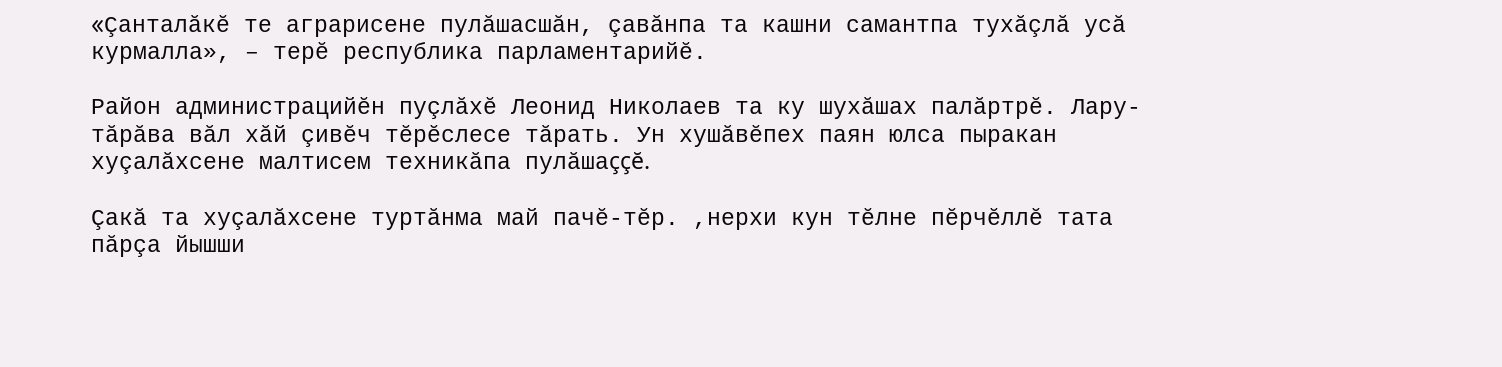«Çанталăкĕ те аграрисене пулăшасшăн, çавăнпа та кашни самантпа тухăçлă усă курмалла», – терĕ республика парламентарийĕ.

Район администрацийĕн пуçлăхĕ Леонид Николаев та ку шухăшах палăртрĕ. Лару-тăрăва вăл хăй çивĕч тĕрĕслесе тăрать. Ун хушăвĕпех паян юлса пыракан хуçалăхсене малтисем техникăпа пулăшаççĕ.

Çакă та хуçалăхсене туртăнма май пачĕ-тĕр. ,нерхи кун тĕлне пĕрчĕллĕ тата пăрçа йышши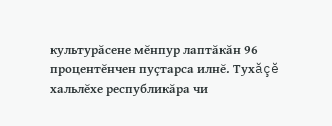культурăсене мĕнпур лаптăкăн 96 процентĕнчен пуçтарса илнĕ. Тухăçĕ хальлĕхе республикăра чи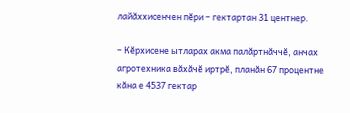лайăххисенчен пĕри – гектартан 31 центнер.

– Кĕрхисене ытларах акма палăртнăччĕ, анчах агротехника вăхăчĕ иртрĕ, планăн 67 процентне кăна е 4537 гектар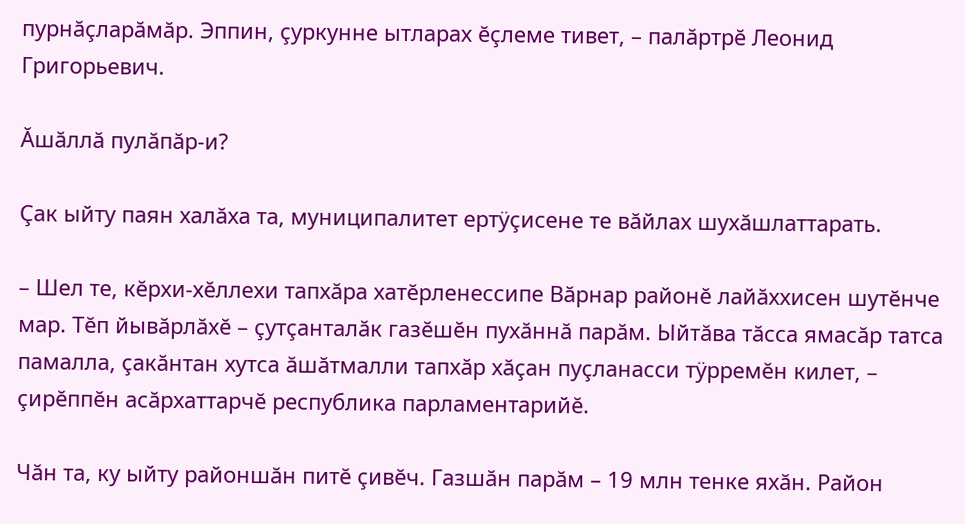пурнăçларăмăр. Эппин, çуркунне ытларах ĕçлеме тивет, – палăртрĕ Леонид Григорьевич.

Ăшăллă пулăпăр-и?

Çак ыйту паян халăха та, муниципалитет ертÿçисене те вăйлах шухăшлаттарать.

– Шел те, кĕрхи-хĕллехи тапхăра хатĕрленессипе Вăрнар районĕ лайăххисен шутĕнче мар. Тĕп йывăрлăхĕ – çутçанталăк газĕшĕн пухăннă парăм. Ыйтăва тăсса ямасăр татса памалла, çакăнтан хутса ăшăтмалли тапхăр хăçан пуçланасси тÿрремĕн килет, – çирĕппĕн асăрхаттарчĕ республика парламентарийĕ.

Чăн та, ку ыйту районшăн питĕ çивĕч. Газшăн парăм – 19 млн тенке яхăн. Район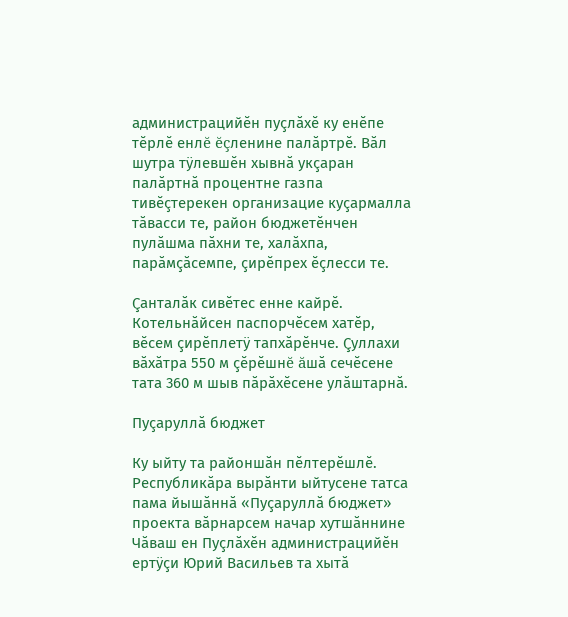администрацийĕн пуçлăхĕ ку енĕпе тĕрлĕ енлĕ ĕçленине палăртрĕ. Вăл шутра тÿлевшĕн хывнă укçаран палăртнă процентне газпа тивĕçтерекен организацие куçармалла тăвасси те, район бюджетĕнчен пулăшма пăхни те, халăхпа, парăмçăсемпе, çирĕпрех ĕçлесси те.

Çанталăк сивĕтес енне кайрĕ. Котельнăйсен паспорчĕсем хатĕр, вĕсем çирĕплетÿ тапхăрĕнче. Çуллахи вăхăтра 550 м çĕрĕшнĕ ăшă сечĕсене тата 360 м шыв пăрăхĕсене улăштарнă.

Пуçаруллă бюджет

Ку ыйту та районшăн пĕлтерĕшлĕ. Республикăра вырăнти ыйтусене татса пама йышăннă «Пуçаруллă бюджет» проекта вăрнарсем начар хутшăннине Чăваш ен Пуçлăхĕн администрацийĕн ертÿçи Юрий Васильев та хытă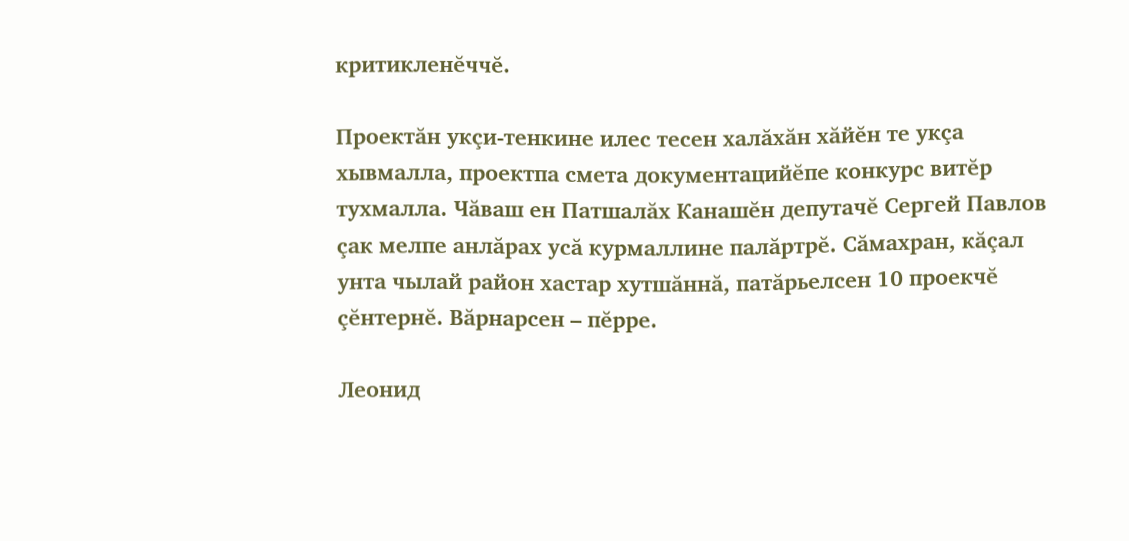критикленĕччĕ.

Проектăн укçи-тенкине илес тесен халăхăн хăйĕн те укçа хывмалла, проектпа смета документацийĕпе конкурс витĕр тухмалла. Чăваш ен Патшалăх Канашĕн депутачĕ Сергей Павлов çак мелпе анлăрах усă курмаллине палăртрĕ. Сăмахран, кăçал унта чылай район хастар хутшăннă, патăрьелсен 10 проекчĕ çĕнтернĕ. Вăрнарсен – пĕрре.

Леонид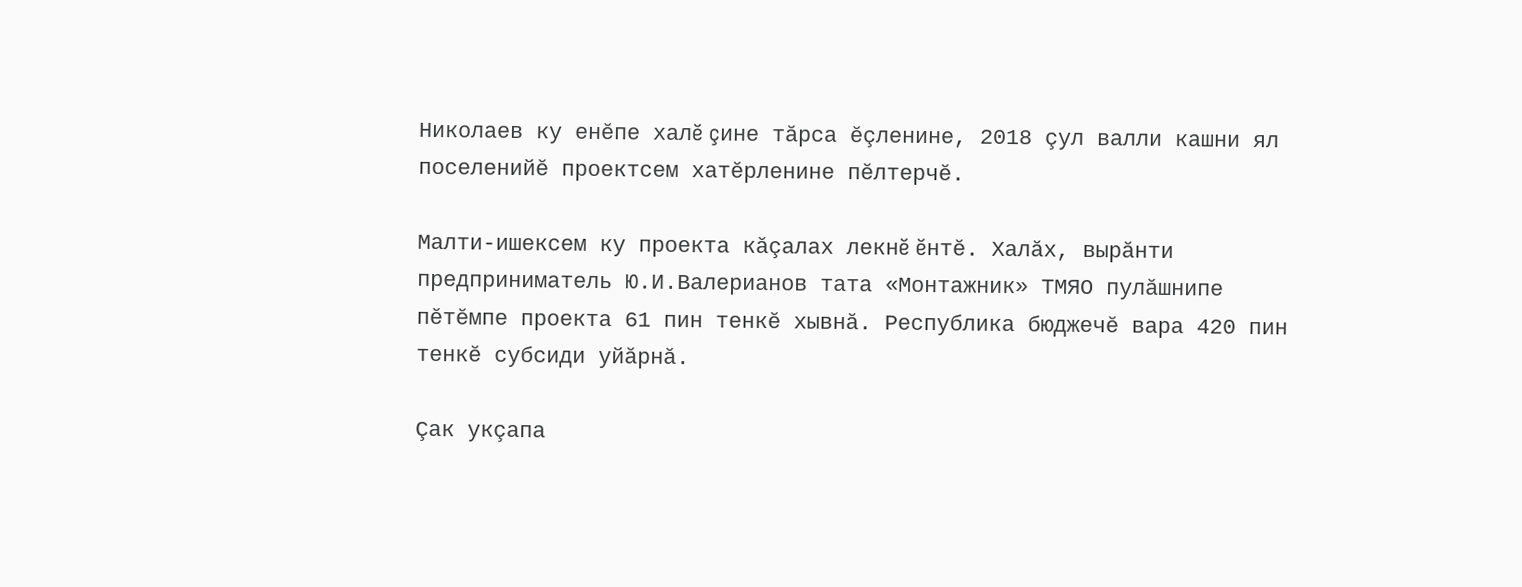Николаев ку енĕпе халĕ çине тăрса ĕçленине, 2018 çул валли кашни ял поселенийĕ проектсем хатĕрленине пĕлтерчĕ.

Малти-ишексем ку проекта кăçалах лекнĕ ĕнтĕ. Халăх, вырăнти предприниматель Ю.И.Валерианов тата «Монтажник» ТМЯО пулăшнипе пĕтĕмпе проекта 61 пин тенкĕ хывнă. Республика бюджечĕ вара 420 пин тенкĕ субсиди уйăрнă.

Çак укçапа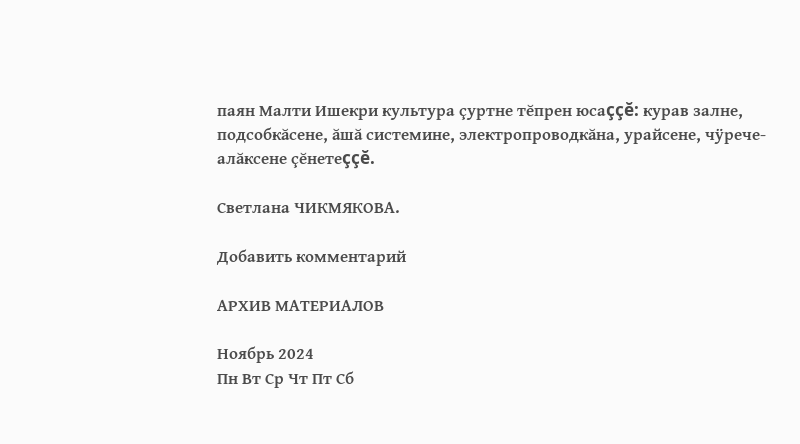паян Малти Ишекри культура çуртне тĕпрен юсаççĕ: курав залне, подсобкăсене, ăшă системине, электропроводкăна, урайсене, чÿрече-алăксене çĕнетеççĕ.

Светлана ЧИКМЯКОВА.

Добавить комментарий

АРХИВ МАТЕРИАЛОВ

Ноябрь 2024
Пн Вт Ср Чт Пт Сб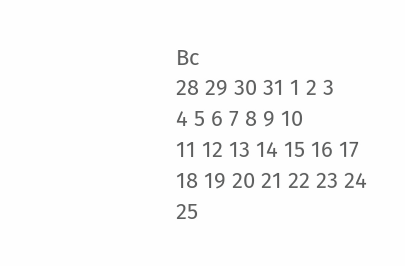Вс
28 29 30 31 1 2 3
4 5 6 7 8 9 10
11 12 13 14 15 16 17
18 19 20 21 22 23 24
25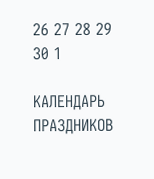26 27 28 29 30 1

КАЛЕНДАРЬ ПРАЗДНИКОВ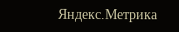Яндекс.Метрика